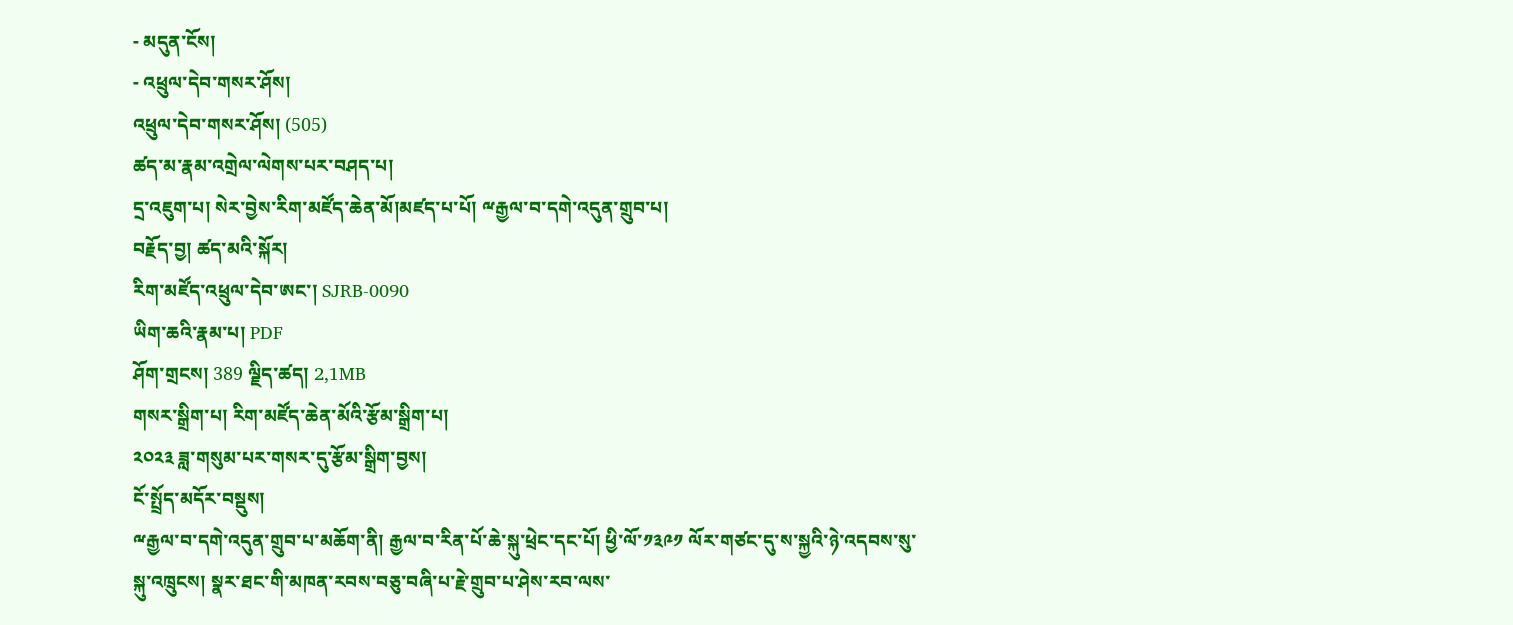- མདུན་ངོས།
- འཕྲུལ་དེབ་གསར་ཤོས།
འཕྲུལ་དེབ་གསར་ཤོས། (505)
ཚད་མ་རྣམ་འགྲེལ་ལེགས་པར་བཤད་པ།
དྲ་འཇུག་པ། སེར་བྱེས་རིག་མཛོད་ཆེན་མོ།མཛད་པ་པོ། ྋརྒྱལ་བ་དགེ་འདུན་གྲུབ་པ།
བརྗོད་བྱ། ཚད་མའི་སྐོར།
རིག་མཛོད་འཕྲུལ་དེབ་ཨང་། SJRB-0090
ཡིག་ཆའི་རྣམ་པ། PDF
ཤོག་གྲངས། 389 ལྗིད་ཚད། 2,1MB
གསར་སྒྲིག་པ། རིག་མཛོད་ཆེན་མོའི་རྩོམ་སྒྲིག་པ།
༢༠༢༣ ཟླ་གསུམ་པར་གསར་དུ་རྩོམ་སྒྲིག་བྱས།
ངོ་སྤྲོད་མདོར་བསྡུས།
ྋརྒྱལ་བ་དགེ་འདུན་གྲུབ་པ་མཆོག་ནི། རྒྱལ་བ་རིན་པོ་ཆེ་སྐུ་ཕྲེང་དང་པོ། ཕྱི་ལོ་༡༣༩༡ ལོར་གཙང་དུ་ས་སྐྱའི་ཉེ་འདབས་སུ་སྐུ་འཁྲུངས། སྣར་ཐང་གི་མཁན་རབས་བཅུ་བཞི་པ་རྗེ་གྲུབ་པ་ཤེས་རབ་ལས་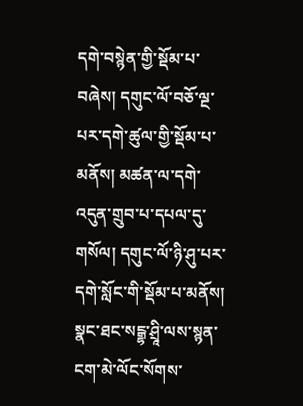དགེ་བསྙེན་གྱི་སྡོམ་པ་བཞེས། དགུང་ལོ་བཅོ་ལྔ་པར་དགེ་ཚུལ་གྱི་སྡོམ་པ་མནོས། མཚན་ལ་དགེ་འདུན་གྲུབ་པ་དཔལ་དུ་གསོལ། དགུང་ལོ་ཉི་ཤུ་པར་དགེ་སློང་གི་སྡོམ་པ་མནོས། སྣང་ཐང་སངྒྷ་ཤྲཱི་ལས་སྙན་ངག་མེ་ལོང་སོགས་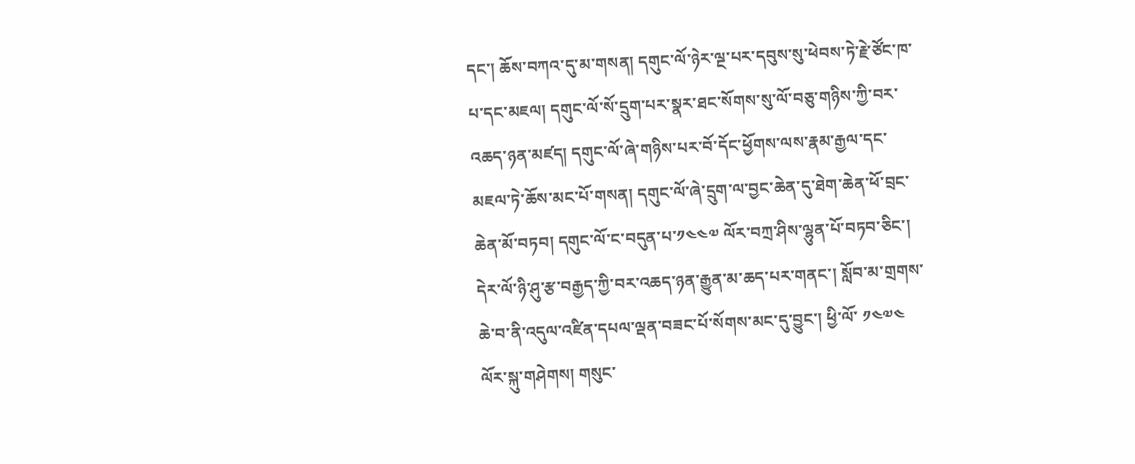དང་། ཆོས་བཀའ་དུ་མ་གསན། དགུང་ལོ་ཉེར་ལྔ་པར་དབུས་སུ་ཕེབས་ཏེ་རྗེ་ཙོང་ཁ་པ་དང་མཇལ། དགུང་ལོ་སོ་དྲུག་པར་སྣར་ཐང་སོགས་སུ་ལོ་བཅུ་གཉིས་ཀྱི་བར་འཆད་ཉན་མཛད། དགུང་ལོ་ཞེ་གཉིས་པར་བོ་དོང་ཕྱོགས་ལས་རྣམ་རྒྱལ་དང་མཇལ་ཏེ་ཆོས་མང་པོ་གསན། དགུང་ལོ་ཞེ་དྲུག་ལ་བྱང་ཆེན་དུ་ཐེག་ཆེན་ཕོ་བྲང་ཆེན་མོ་བཏབ། དགུང་ལོ་ང་བདུན་པ་༡༤༤༧ ལོར་བཀྲ་ཤིས་ལྷུན་པོ་བཏབ་ཅིང་། དེར་ལོ་ཉི་ཤུ་རྩ་བརྒྱད་ཀྱི་བར་འཆད་ཉན་རྒྱུན་མ་ཆད་པར་གནང་། སློབ་མ་གྲགས་ཆེ་བ་ནི་འདུལ་འཛིན་དཔལ་ལྡན་བཟང་པོ་སོགས་མང་དུ་བྱུང་། ཕྱི་ལོ་ ༡༤༧༤ ལོར་སྐུ་གཤེགས། གསུང་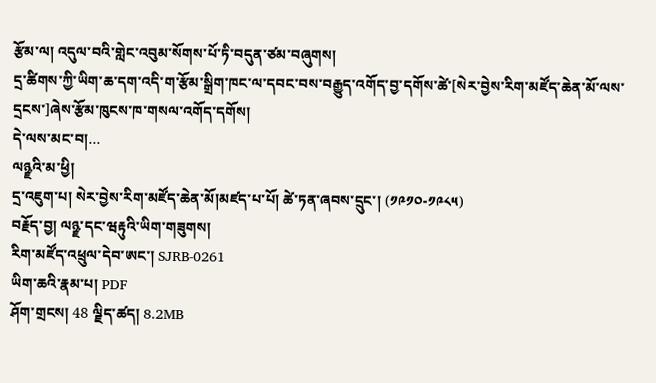རྩོམ་ལ། འདུལ་བའི་གླེང་འབུམ་སོགས་པོ་ཏི་བདུན་ཙམ་བཞུགས།
དྲ་ཚིགས་ཀྱི་ཡིག་ཆ་དག་འདི་ག་རྩོམ་སྒྲིག་ཁང་ལ་དབང་བས་བརྒྱུད་འགོད་བྱ་དགོས་ཚེ་[སེར་བྱེས་རིག་མཛོད་ཆེན་མོ་ལས་དྲངས་]ཞེས་རྩོམ་ཁུངས་ཁ་གསལ་འགོད་དགོས།
དེ་ལས་མང་བ།...
ལཉྫའི་མ་ཕྱི།
དྲ་འཇུག་པ། སེར་བྱེས་རིག་མཛོད་ཆེན་མོ།མཛད་པ་པོ། ཚེ་ཏན་ཞབས་དྲུང་། (༡༩༡༠-༡༩༨༥)
བརྗོད་བྱ། ལཉྫ་དང་ཝརྟུའི་ཡིག་གཟུགས།
རིག་མཛོད་འཕྲུལ་དེབ་ཨང་། SJRB-0261
ཡིག་ཆའི་རྣམ་པ། PDF
ཤོག་གྲངས། 48 ལྗིད་ཚད། 8.2MB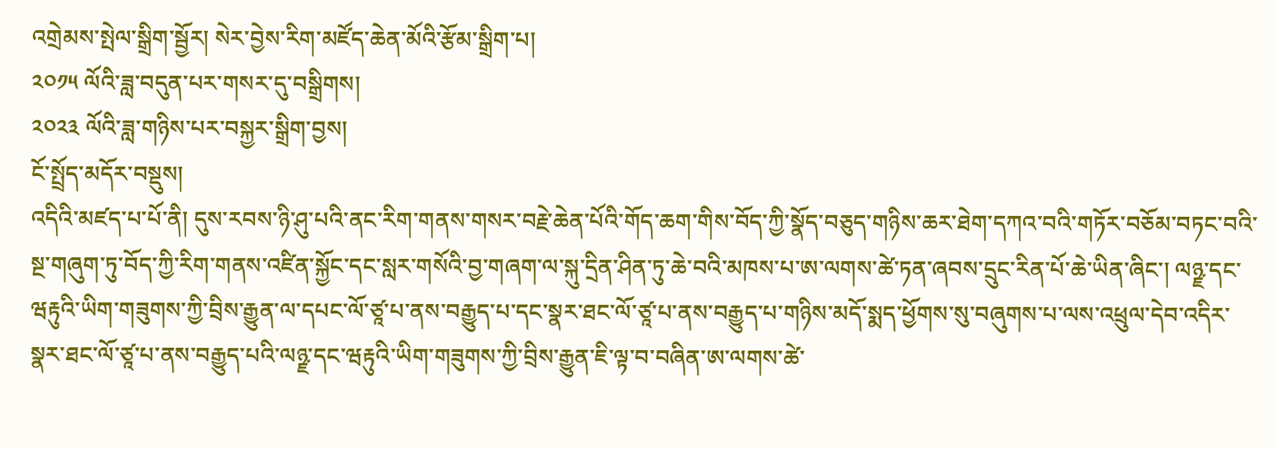འགྲེམས་སྤེལ་སྒྲིག་སྦྱོར། སེར་བྱེས་རིག་མཛོད་ཆེན་མོའི་རྩོམ་སྒྲིག་པ།
༢༠༡༥ ལོའི་ཟླ་བདུན་པར་གསར་དུ་བསྒྲིགས།
༢༠༢༣ ལོའི་ཟླ་གཉིས་པར་བསྐྱར་སྒྲིག་བྱས།
ངོ་སྤྲོད་མདོར་བསྡུས།
འདིའི་མཛད་པ་པོ་ནི། དུས་རབས་ཉི་ཤུ་པའི་ནང་རིག་གནས་གསར་བརྗེ་ཆེན་པོའི་གོད་ཆག་གིས་བོད་ཀྱི་སྣོད་བཅུད་གཉིས་ཆར་ཐེག་དཀའ་བའི་གཏོར་བཅོམ་བཏང་བའི་སྔ་གཞུག་ཏུ་བོད་ཀྱི་རིག་གནས་འཛིན་སྐྱོང་དང་སླར་གསོའི་བྱ་གཞག་ལ་སྐུ་དྲིན་ཤིན་ཏུ་ཆེ་བའི་མཁས་པ་ཨ་ལགས་ཚེ་ཏན་ཞབས་དྲུང་རིན་པོ་ཆེ་ཡིན་ཞིང་། ལཉྫ་དང་ཝརྟུའི་ཡིག་གཟུགས་ཀྱི་བྲིས་རྒྱུན་ལ་དཔང་ལོ་ཙཱ་པ་ནས་བརྒྱུད་པ་དང་སྣར་ཐང་ལོ་ཙཱ་པ་ནས་བརྒྱུད་པ་གཉིས་མདོ་སྨད་ཕྱོགས་སུ་བཞུགས་པ་ལས་འཕྲུལ་དེབ་འདིར་སྣར་ཐང་ལོ་ཙཱ་པ་ནས་བརྒྱུད་པའི་ལཉྫ་དང་ཝརྟུའི་ཡིག་གཟུགས་ཀྱི་བྲིས་རྒྱུན་ཇི་ལྟ་བ་བཞིན་ཨ་ལགས་ཚེ་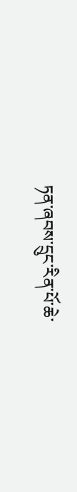ཏན་ཞབས་དྲུང་རིན་པོ་ཆེ་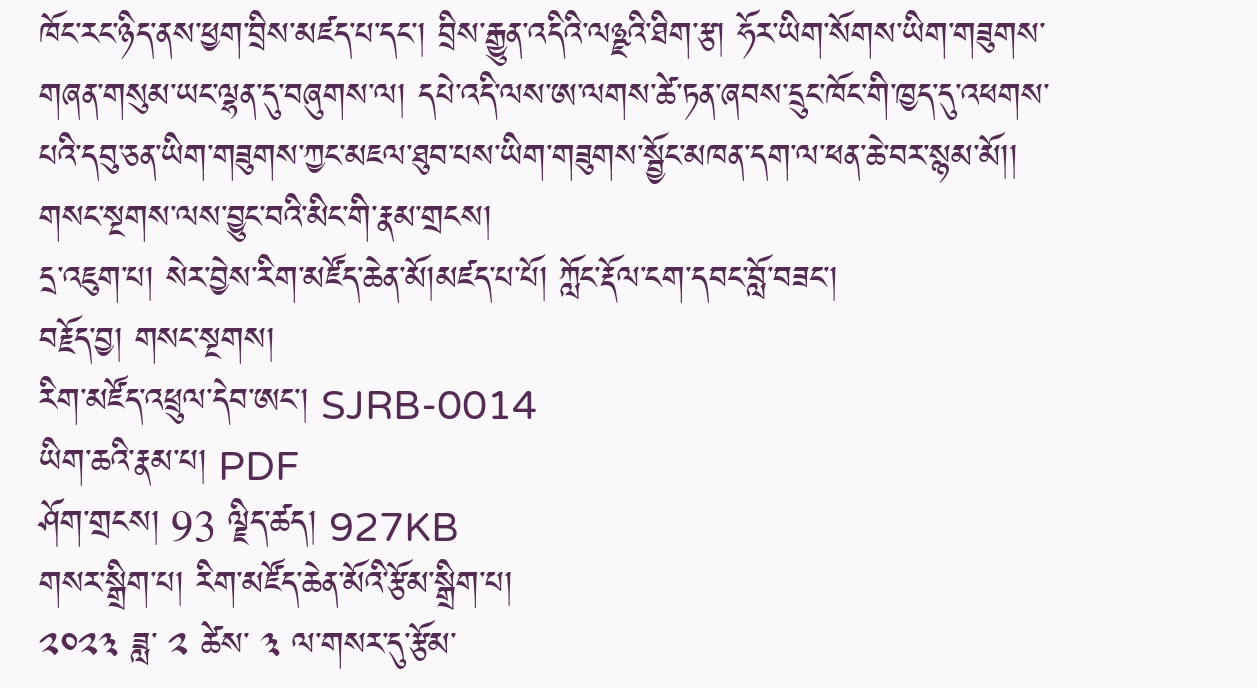ཁོང་རང་ཉིད་ནས་ཕྱག་བྲིས་མཛད་པ་དང་། བྲིས་རྒྱུན་འདིའི་ལཉྫའི་ཐིག་རྩ། ཧོར་ཡིག་སོགས་ཡིག་གཟུགས་གཞན་གསུམ་ཡང་ལྷན་དུ་བཞུགས་ལ། དཔེ་འདི་ལས་ཨ་ལགས་ཚེ་ཏན་ཞབས་དྲུང་ཁོང་གི་ཁྱད་དུ་འཕགས་པའི་དབུ་ཅན་ཡིག་གཟུགས་ཀྱང་མཇལ་ཐུབ་པས་ཡིག་གཟུགས་སྦྱོང་མཁན་དག་ལ་ཕན་ཆེ་བར་སྙམ་མོ།།
གསང་སྔགས་ལས་བྱུང་བའི་མིང་གི་རྣམ་གྲངས།
དྲ་འཇུག་པ། སེར་བྱེས་རིག་མཛོད་ཆེན་མོ།མཛད་པ་པོ། ཀློང་རྡོལ་ངག་དབང་བློ་བཟང་།
བརྗོད་བྱ། གསང་སྔགས།
རིག་མཛོད་འཕྲུལ་དེབ་ཨང་། SJRB-0014
ཡིག་ཆའི་རྣམ་པ། PDF
ཤོག་གྲངས། 93 ལྗིད་ཚད། 927KB
གསར་སྒྲིག་པ། རིག་མཛོད་ཆེན་མོའི་རྩོམ་སྒྲིག་པ།
༢༠༢༣ ཟླ་ ༢ ཚེས་ ༣ ལ་གསར་དུ་རྩོམ་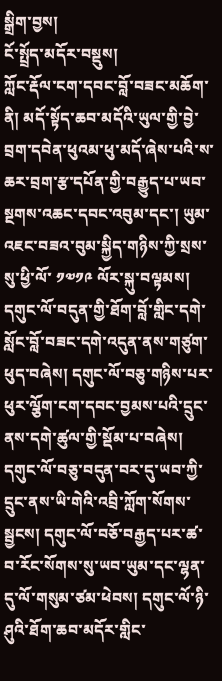སྒྲིག་བྱས།
ངོ་སྤྲོད་མདོར་བསྡུས།
ཀློང་རྡོལ་ངག་དབང་བློ་བཟང་མཆོག་ནི། མདོ་སྟོད་ཆབ་མདོའི་ཡུལ་གྱི་བྱེ་བྲག་དབེན་ཕུའམ་ཕུ་མདོ་ཞེས་པའི་ས་ཆར་བྲག་རྩ་དཔོན་གྱི་བརྒྱུད་པ་ཡབ་སྔགས་འཆང་དབང་འབུམ་དང་། ཡུམ་འཇང་བཟའ་བུམ་སྐྱིད་གཉིས་ཀྱི་སྲས་སུ་ཕྱི་ལོ་ ༡༧༡༩ ལོར་སྐུ་བལྟམས། དགུང་ལོ་བདུན་གྱི་ཐོག་བློ་གླིང་དགེ་སློང་བློ་བཟང་དགེ་འདུན་ནས་གཙུག་ཕུད་བཞེས། དགུང་ལོ་བཅུ་གཉིས་པར་ཕུར་ལྕོག་ངག་དབང་བྱམས་པའི་དྲུང་ནས་དགེ་ཚུལ་གྱི་སྡོམ་པ་བཞེས། དགུང་ལོ་བཅུ་བདུན་བར་དུ་ཡབ་ཀྱི་དྲུང་ནས་ཡི་གེའི་འབྲི་ཀློག་སོགས་སྦྱངས། དགུང་ལོ་བཅོ་བརྒྱད་པར་ཚ་བ་རོང་སོགས་སུ་ཡབ་ཡུམ་དང་ལྷན་དུ་ལོ་གསུམ་ཙམ་ཕེབས། དགུང་ལོ་ཉི་ཤུའི་ཐོག་ཆབ་མདོར་གླིང་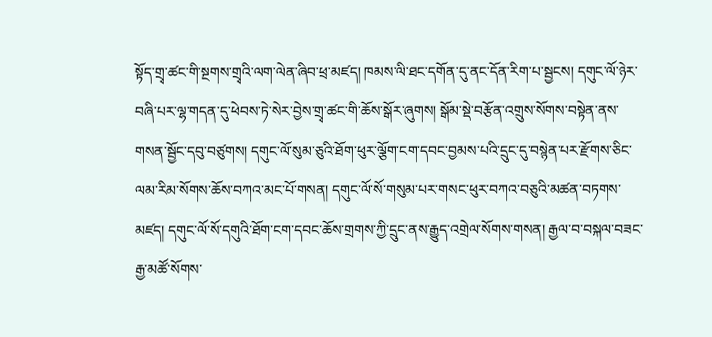སྟོད་གྲྭ་ཚང་གི་སྔགས་གྲྭའི་ལག་ལེན་ཞིབ་ཕྲ་མཛད། ཁམས་ལི་ཐང་དགོན་དུ་ནང་དོན་རིག་པ་སྦྱངས། དགུང་ལོ་ཉེར་བཞི་པར་ལྷ་གདན་དུ་ཕེབས་ཏེ་སེར་བྱེས་གྲྭ་ཚང་གི་ཆོས་སྒོར་ཞུགས། སྒོམ་སྡེ་བརྩོན་འགྲུས་སོགས་བསྟེན་ནས་གསན་སྦྱོང་དབུ་བཙུགས། དགུང་ལོ་སུམ་ཅུའི་ཐོག་ཕུར་ལྕོག་ངག་དབང་བྱམས་པའི་དྲུང་དུ་བསྙེན་པར་རྫོགས་ཅིང་ལམ་རིམ་སོགས་ཆོས་བཀའ་མང་པོ་གསན། དགུང་ལོ་སོ་གསུམ་པར་གསང་ཕུར་བཀའ་བཅུའི་མཚན་བཏགས་མཛད། དགུང་ལོ་སོ་དགུའི་ཐོག་ངག་དབང་ཆོས་གྲགས་ཀྱི་དྲུང་ནས་རྒྱུད་འགྲེལ་སོགས་གསན། རྒྱལ་བ་བསྐལ་བཟང་རྒྱ་མཚོ་སོགས་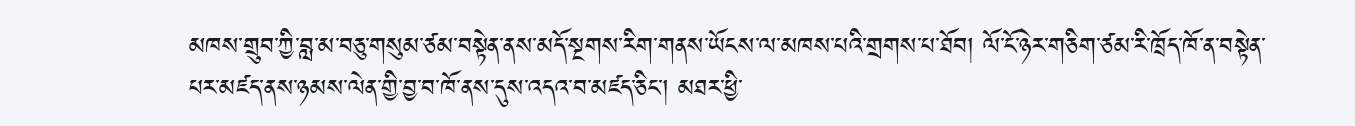མཁས་གྲུབ་ཀྱི་བླ་མ་བཅུ་གསུམ་ཙམ་བསྟེན་ནས་མདོ་སྔགས་རིག་གནས་ཡོངས་ལ་མཁས་པའི་གྲགས་པ་ཐོབ། ལོ་ངོ་ཉེར་གཅིག་ཙམ་རི་ཁྲོད་ཁོ་ན་བསྟེན་པར་མཛད་ནས་ཉམས་ལེན་གྱི་བྱ་བ་ཁོ་ནས་དུས་འདའ་བ་མཛད་ཅིང་། མཐར་ཕྱི་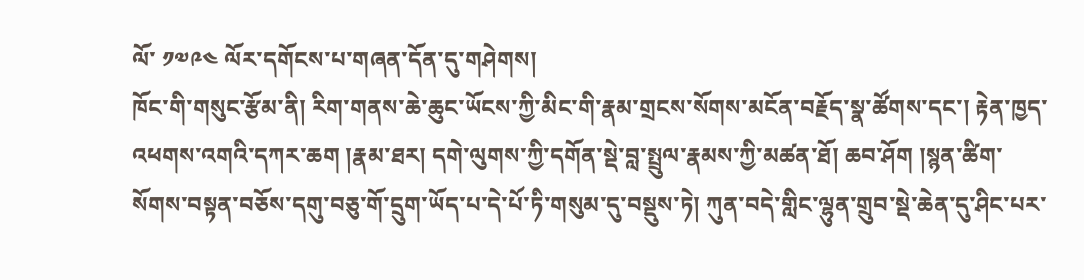ལོ་ ༡༧༩༤ ལོར་དགོངས་པ་གཞན་དོན་དུ་གཤེགས།
ཁོང་གི་གསུང་རྩོམ་ནི། རིག་གནས་ཆེ་ཆུང་ཡོངས་ཀྱི་མིང་གི་རྣམ་གྲངས་སོགས་མངོན་བརྗོད་སྣ་ཚོགས་དང་། རྟེན་ཁྱད་འཕགས་འགའི་དཀར་ཆག །རྣམ་ཐར། དགེ་ལུགས་ཀྱི་དགོན་སྡེ་བླ་སྤྲུལ་རྣམས་ཀྱི་མཚན་ཐོ། ཆབ་ཤོག །སྙན་ཚིག་སོགས་བསྟན་བཅོས་དགུ་བཅུ་གོ་དྲུག་ཡོད་པ་དེ་པོ་ཏི་གསུམ་དུ་བསྡུས་ཏེ། ཀུན་བདེ་གླིང་ལྷུན་གྲུབ་སྡེ་ཆེན་དུ་ཤིང་པར་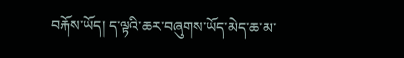བརྐོས་ཡོད། ད་ལྟའི་ཆར་བཞུགས་ཡོད་མེད་ཆ་མ་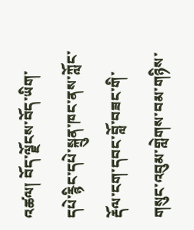འཚལ། བོད་ལྗོངས་བོད་ཡིག་དཔེ་རྙིང་དཔེ་སྐྲུན་ཁང་ནས་ཀློང་རྡོལ་ངག་དབང་བློ་བཟང་གི་གསུང་འབུམ་གླེགས་བམ་གཉིས་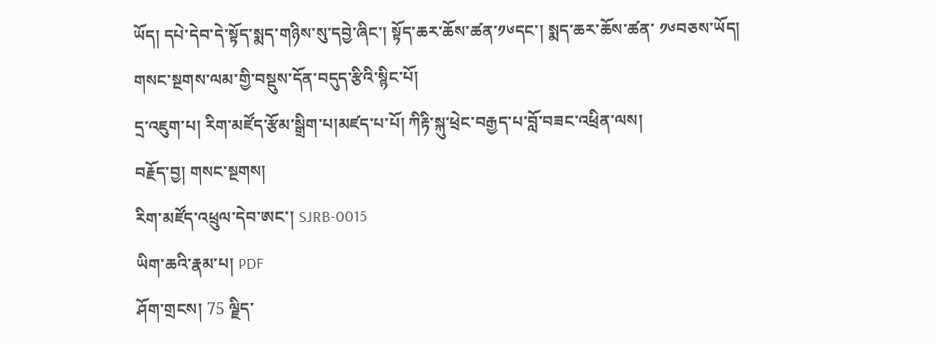ཡོད། དཔེ་དེབ་དེ་སྟོད་སྨད་གཉིས་སུ་དབྱེ་ཞིང་། སྟོད་ཆར་ཆོས་ཚན་༡༦དང་། སྨད་ཆར་ཆོས་ཚན་ ༡༦བཅས་ཡོད།
གསང་སྔགས་ལམ་གྱི་བསྡུས་དོན་བདུད་རྩིའི་སྙིང་པོ།
དྲ་འཇུག་པ། རིག་མཛོད་རྩོམ་སྒྲིག་པ།མཛད་པ་པོ། ཀིརྟི་སྐུ་ཕྲེང་བརྒྱད་པ་བློ་བཟང་འཕྲིན་ལས།
བརྗོད་བྱ། གསང་སྔགས།
རིག་མཛོད་འཕྲུལ་དེབ་ཨང་། SJRB-0015
ཡིག་ཆའི་རྣམ་པ། PDF
ཤོག་གྲངས། 75 ལྗིད་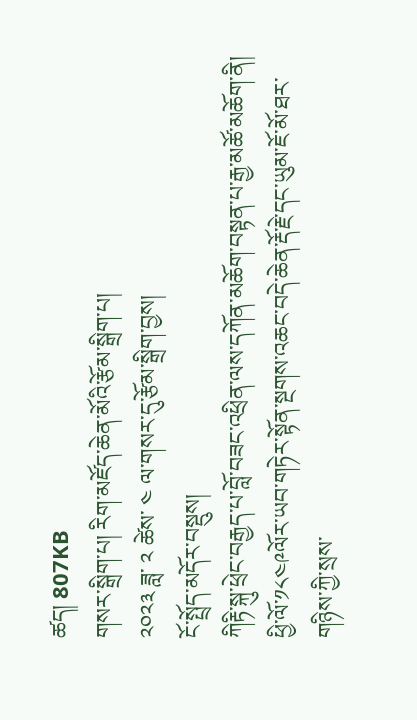ཚད། 807KB
གསར་སྒྲིག་པ། རིག་མཛོད་ཆེན་མོའི་རྩོམ་སྒྲིག་པ།
༢༠༢༣ ཟླ་ ༢ ཚེས་ ༤ ལ་གསར་དུ་རྩོམ་སྒྲིག་བྱས།
ངོ་སྤྲོད་མདོར་བསྡུས།
ཀིརྟི་སྐུ་ཕྲེང་བརྒྱད་པ་བློ་བཟང་འཕྲིན་ལས་དཀོན་མཆོག་བསྟན་པ་རྒྱ་མཚོ་མཆོག་ནི། ཕྱི་ལོ་༡༨༤༩ལོར་ཡབ་གཏེར་སྟོན་སྔགས་འཆང་བདེ་ཆེན་རྡོ་རྗེ་དང་ཡུམ་ཇོ་མོ་ཐར་གཉིས་ཀྱི་སྲས་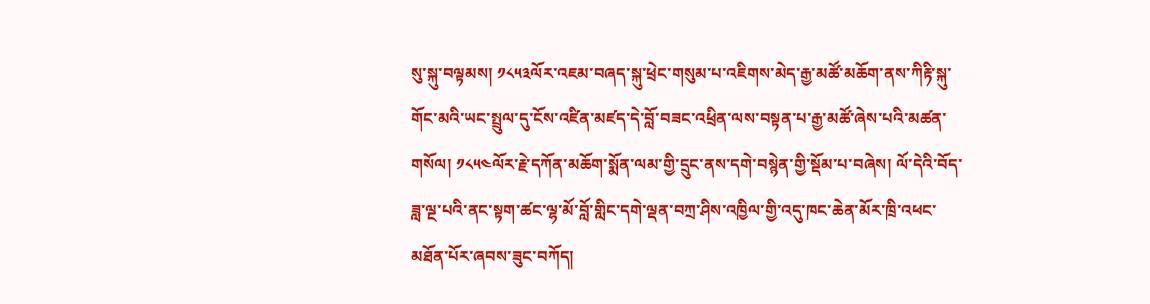སུ་སྐུ་བལྟམས། ༡༨༥༣ལོར་འཇམ་བཞད་སྐུ་ཕྲེང་གསུམ་པ་འཇིགས་མེད་རྒྱ་མཚོ་མཆོག་ནས་ཀིརྟི་སྐུ་གོང་མའི་ཡང་སྤྲུལ་དུ་ངོས་འཛིན་མཛད་དེ་བློ་བཟང་འཕྲིན་ལས་བསྟན་པ་རྒྱ་མཚོ་ཞེས་པའི་མཚན་གསོལ། ༡༨༥༤ལོར་རྗེ་དཀོན་མཆོག་སྨོན་ལམ་གྱི་དྲུང་ནས་དགེ་བསྙེན་གྱི་སྡོམ་པ་བཞེས། ལོ་དེའི་བོད་ཟླ་ལྔ་པའི་ནང་སྟག་ཚང་ལྷ་མོ་བློ་གླིང་དགེ་ལྡན་བཀྲ་ཤིས་འཁྱིལ་གྱི་འདུ་ཁང་ཆེན་མོར་ཁྲི་འཕང་མཐོན་པོར་ཞབས་ཟུང་བཀོད།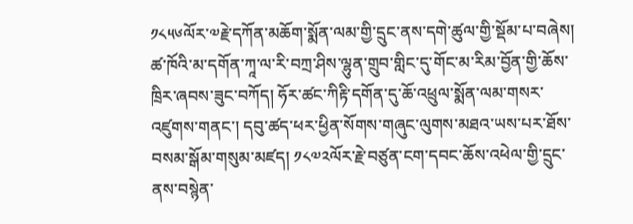༡༨༥༦ལོར་༧རྗེ་དཀོན་མཆོག་སྨོན་ལམ་གྱི་དྲུང་ནས་དགེ་ཚུལ་གྱི་སྡོམ་པ་བཞེས། ཚ་ཁོའི་མ་དགོན་ཀཱ་ལ་རི་བཀྲ་ཤིས་ལྷུན་གྲུབ་གླིང་དུ་གོང་མ་རིམ་བྱོན་གྱི་ཆོས་ཁྲིར་ཞབས་ཟུང་བཀོད། ཧོར་ཚང་ཀིརྟི་དགོན་དུ་ཆོ་འཕྲུལ་སྨོན་ལམ་གསར་འཛུགས་གནང་། དབུ་ཚད་ཕར་ཕྱིན་སོགས་གཞུང་ལུགས་མཐའ་ཡས་པར་ཐོས་བསམ་སྒོམ་གསུམ་མཛད། ༡༨༧༢ལོར་རྗེ་བཙུན་ངག་དབང་ཆོས་འཕེལ་གྱི་དྲུང་ནས་བསྙེན་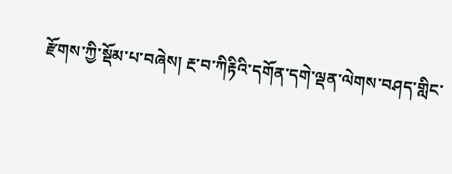རྫོགས་ཀྱི་སྡོམ་པ་བཞེས། རྔ་བ་ཀིརྟིའི་དགོན་དགེ་ལྡན་ལེགས་བཤད་གླིང་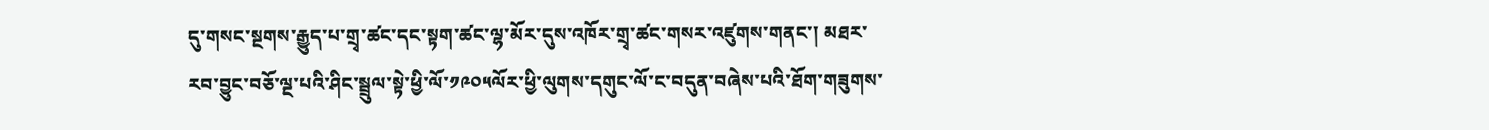དུ་གསང་སྔགས་རྒྱུད་པ་གྲྭ་ཚང་དང་སྟག་ཚང་ལྷ་མོར་དུས་འཁོར་གྲྭ་ཚང་གསར་འཛུགས་གནང་། མཐར་རབ་བྱུང་བཅོ་ལྔ་པའི་ཤིང་སྦྲུལ་སྟེ་ཕྱི་ལོ་༡༩༠༥ལོར་ཕྱི་ལུགས་དགུང་ལོ་ང་བདུན་བཞེས་པའི་ཐོག་གཟུགས་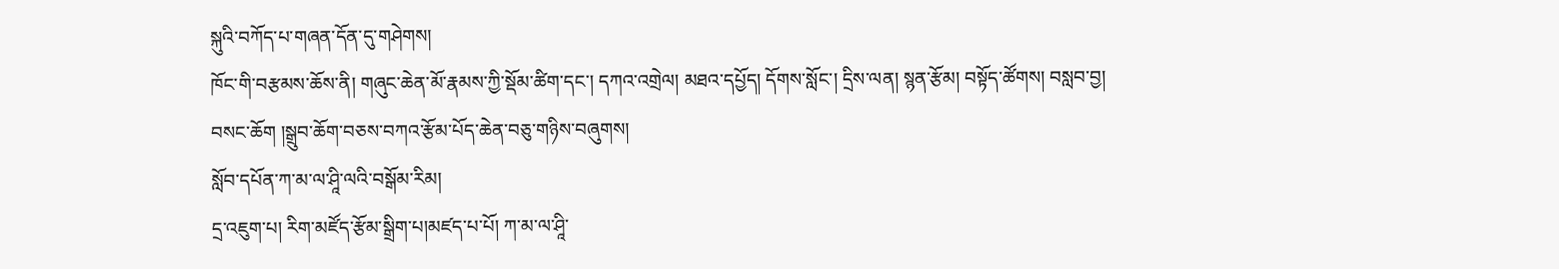སྐུའི་བཀོད་པ་གཞན་དོན་དུ་གཤེགས།
ཁོང་གི་བརྩམས་ཆོས་ནི། གཞུང་ཆེན་མོ་རྣམས་ཀྱི་སྡོམ་ཚིག་དང་། དཀའ་འགྲེལ། མཐའ་དཔྱོད། དོགས་སློང་། དྲིས་ལན། སྙན་རྩོམ། བསྟོད་ཚོགས། བསླབ་བྱ། བསང་ཆོག །སྒྲུབ་ཆོག་བཅས་བཀའ་རྩོམ་པོད་ཆེན་བཅུ་གཉིས་བཞུགས།
སློབ་དཔོན་ཀ་མ་ལ་ཤཱི་ལའི་བསྒོམ་རིམ།
དྲ་འཇུག་པ། རིག་མཛོད་རྩོམ་སྒྲིག་པ།མཛད་པ་པོ། ཀ་མ་ལ་ཤཱི་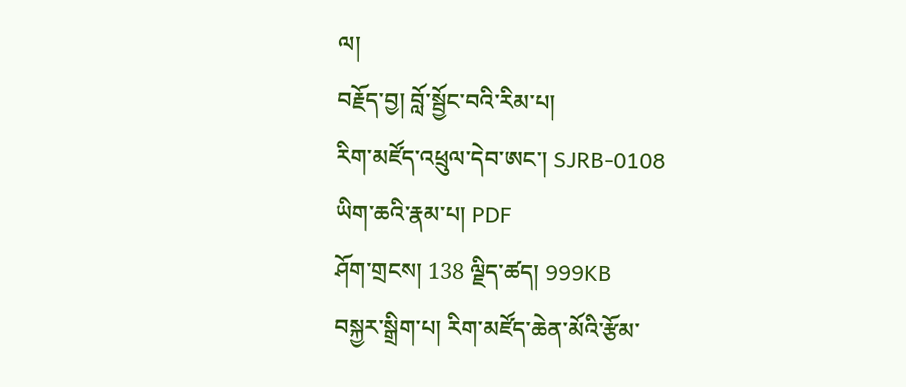ལ།
བརྗོད་བྱ། བློ་སྦྱོང་བའི་རིམ་པ།
རིག་མཛོད་འཕྲུལ་དེབ་ཨང་། SJRB-0108
ཡིག་ཆའི་རྣམ་པ། PDF
ཤོག་གྲངས། 138 ལྗིད་ཚད། 999KB
བསྐྱར་སྒྲིག་པ། རིག་མཛོད་ཆེན་མོའི་རྩོམ་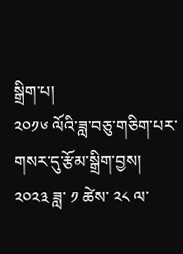སྒྲིག་པ།
༢༠༡༦ ལོའི་ཟླ་བཅུ་གཅིག་པར་གསར་དུ་རྩོམ་སྒྲིག་བྱས།
༢༠༢༣ ཟླ་ ༡ ཚེས་ ༢༨ ལ་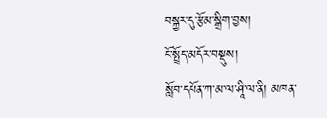བསྐྱར་དུ་རྩོམ་སྒྲིག་བྱས།
ངོ་སྤྲོད་མདོར་བསྡུས།
སློབ་དཔོན་ཀ་མ་ལ་ཤཱི་ལ་ནི། མཁན་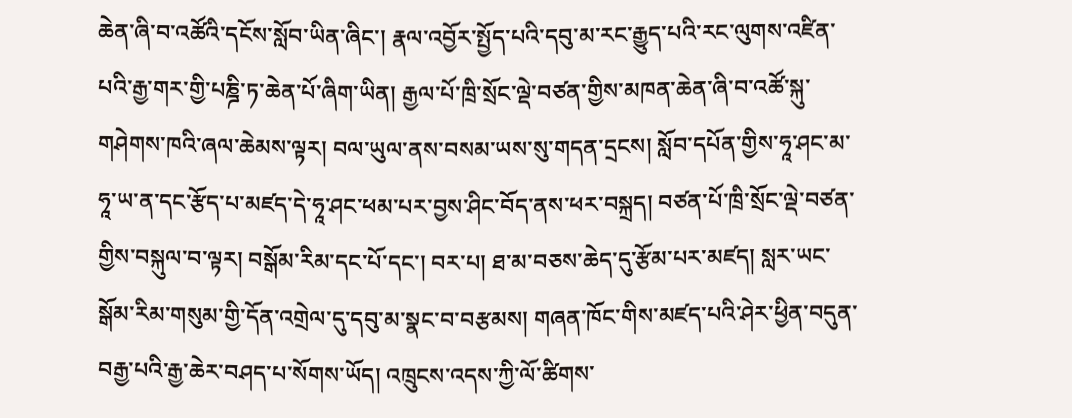ཆེན་ཞི་བ་འཚོའི་དངོས་སློབ་ཡིན་ཞིང་། རྣལ་འབྱོར་སྤྱོད་པའི་དབུ་མ་རང་རྒྱུད་པའི་རང་ལུགས་འཛིན་པའི་རྒྱ་གར་གྱི་པཎྜི་ཏ་ཆེན་པོ་ཞིག་ཡིན། རྒྱལ་པོ་ཁྲི་སྲོང་ལྡེ་བཙན་གྱིས་མཁན་ཆེན་ཞི་བ་འཚོ་སྐུ་གཤེགས་ཁའི་ཞལ་ཆེམས་ལྟར། བལ་ཡུལ་ནས་བསམ་ཡས་སུ་གདན་དྲངས། སློབ་དཔོན་གྱིས་ཧཱ་ཤང་མ་ཧཱ་ཡ་ན་དང་རྩོད་པ་མཛད་དེ་ཧཱ་ཤང་ཕམ་པར་བྱས་ཤིང་བོད་ནས་ཕར་བསྐྲད། བཙན་པོ་ཁྲི་སྲོང་ལྡེ་བཙན་གྱིས་བསྐུལ་བ་ལྟར། བསྒོམ་རིམ་དང་པོ་དང་། བར་པ། ཐ་མ་བཅས་ཆེད་དུ་རྩོམ་པར་མཛད། སླར་ཡང་སྒོམ་རིམ་གསུམ་གྱི་དོན་འགྲེལ་དུ་དབུ་མ་སྣང་བ་བརྩམས། གཞན་ཁོང་གིས་མཛད་པའི་ཤེར་ཕྱིན་བདུན་བརྒྱ་པའི་རྒྱ་ཆེར་བཤད་པ་སོགས་ཡོད། འཁྲུངས་འདས་ཀྱི་ལོ་ཚིགས་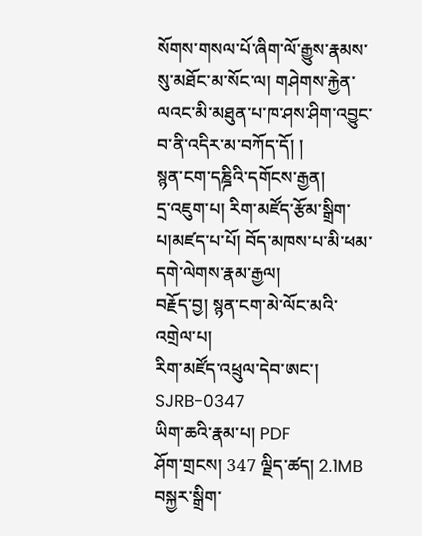སོགས་གསལ་པོ་ཞིག་ལོ་རྒྱུས་རྣམས་སུ་མཐོང་མ་སོང་ལ། གཤེགས་རྐྱེན་ལའང་མི་མཐུན་པ་ཁ་ཤས་ཤིག་འབྱུང་བ་ནི་འདིར་མ་བཀོད་དོ། །
སྙན་ངག་དཎྜིའི་དགོངས་རྒྱན།
དྲ་འཇུག་པ། རིག་མཛོད་རྩོམ་སྒྲིག་པ།མཛད་པ་པོ། བོད་མཁས་པ་མི་ཕམ་དགེ་ལེགས་རྣམ་རྒྱལ།
བརྗོད་བྱ། སྙན་ངག་མེ་ལོང་མའི་འགྲེལ་པ།
རིག་མཛོད་འཕྲུལ་དེབ་ཨང་། SJRB-0347
ཡིག་ཆའི་རྣམ་པ། PDF
ཤོག་གྲངས། 347 ལྗིད་ཚད། 2.1MB
བསྐྱར་སྒྲིག་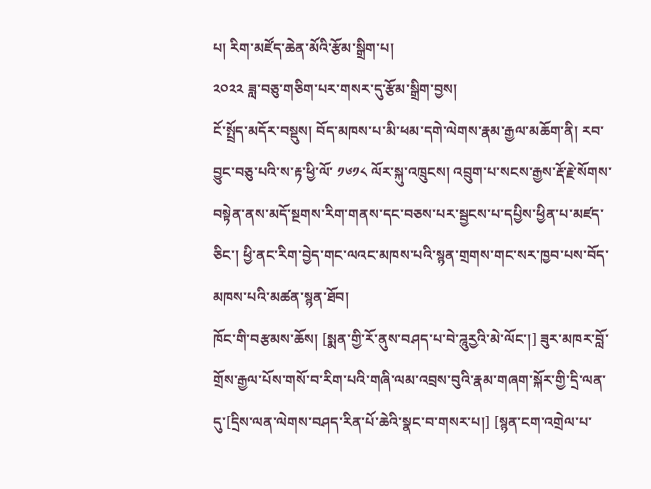པ། རིག་མཛོད་ཆེན་མོའི་རྩོམ་སྒྲིག་པ།
༢༠༢༢ ཟླ་བཅུ་གཅིག་པར་གསར་དུ་རྩོམ་སྒྲིག་བྱས།
ངོ་སྤྲོད་མདོར་བསྡུས། བོད་མཁས་པ་མི་ཕམ་དགེ་ལེགས་རྣམ་རྒྱལ་མཆོག་ནི། རབ་བྱུང་བཅུ་པའི་ས་རྟ་ཕྱི་ལོ་ ༡༦༡༨ ལོར་སྐུ་འཁྲུངས། འབྲུག་པ་སངས་རྒྱས་རྡོ་རྗེ་སོགས་བསྟེན་ནས་མདོ་སྔགས་རིག་གནས་དང་བཅས་པར་སྦྱངས་པ་དཔྱིས་ཕྱིན་པ་མཛད་ཅིང་། ཕྱི་ནང་རིག་བྱེད་གང་ལའང་མཁས་པའི་སྙན་གྲགས་གང་སར་ཁྱབ་པས་བོད་མཁས་པའི་མཚན་སྙན་ཐོབ།
ཁོང་གི་བརྩམས་ཆོས། [སྨན་གྱི་རོ་ནུས་བཤད་པ་བེ་ཌཱུརྱའི་མེ་ལོང་།] ཟུར་མཁར་བློ་གྲོས་རྒྱལ་པོས་གསོ་བ་རིག་པའི་གཞི་ལམ་འབྲས་བུའི་རྣམ་གཞག་སྐོར་གྱི་དྲི་ལན་དུ་[དྲིས་ལན་ལེགས་བཤད་རིན་པོ་ཆེའི་སྣང་བ་གསར་པ།] [སྙན་ངག་འགྲེལ་པ་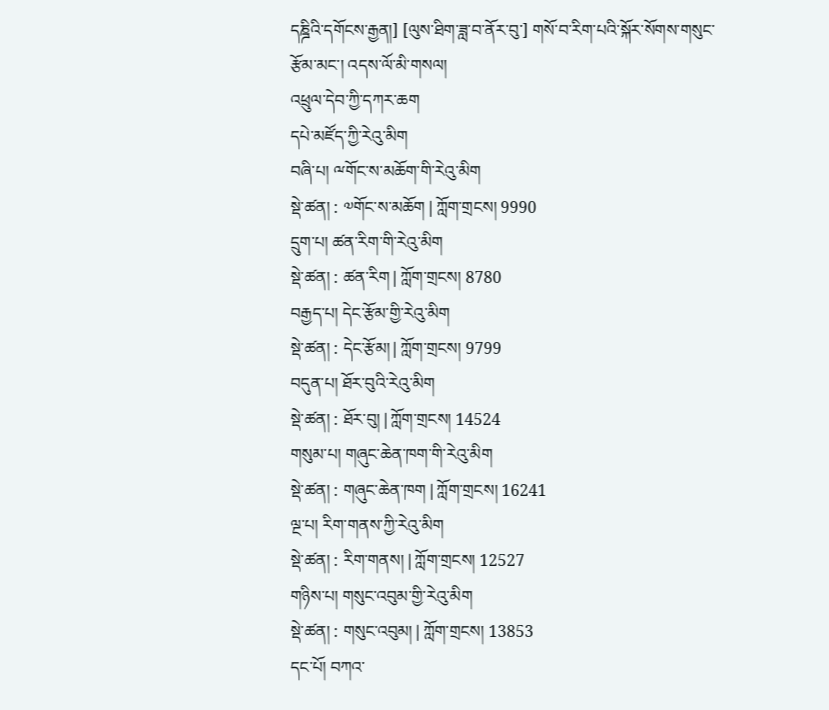དཎྜིའི་དགོངས་རྒྱན།] [ལུས་ཐིག་ཟླ་བ་ནོར་བུ་] གསོ་བ་རིག་པའི་སྐོར་སོགས་གསུང་རྩོམ་མང་། འདས་ལོ་མི་གསལ།
འཕྲུལ་དེབ་ཀྱི་དཀར་ཆག
དཔེ་མཛོད་ཀྱི་རེའུ་མིག
བཞི་པ། ྋགོང་ས་མཆོག་གི་རེའུ་མིག
སྡེ་ཚན། : ༧གོང་ས་མཆོག | ཀློག་གྲངས། 9990
དྲུག་པ། ཚན་རིག་གི་རེའུ་མིག
སྡེ་ཚན། : ཚན་རིག | ཀློག་གྲངས། 8780
བརྒྱད་པ། དེང་རྩོམ་གྱི་རེའུ་མིག
སྡེ་ཚན། : དེང་རྩོམ། | ཀློག་གྲངས། 9799
བདུན་པ། ཐོར་བུའི་རེའུ་མིག
སྡེ་ཚན། : ཐོར་བུ། | ཀློག་གྲངས། 14524
གསུམ་པ། གཞུང་ཆེན་ཁག་གི་རེའུ་མིག
སྡེ་ཚན། : གཞུང་ཆེན་ཁག | ཀློག་གྲངས། 16241
ལྔ་པ། རིག་གནས་ཀྱི་རེའུ་མིག
སྡེ་ཚན། : རིག་གནས། | ཀློག་གྲངས། 12527
གཉིས་པ། གསུང་འབུམ་གྱི་རེའུ་མིག
སྡེ་ཚན། : གསུང་འབུམ། | ཀློག་གྲངས། 13853
དང་པོ། བཀའ་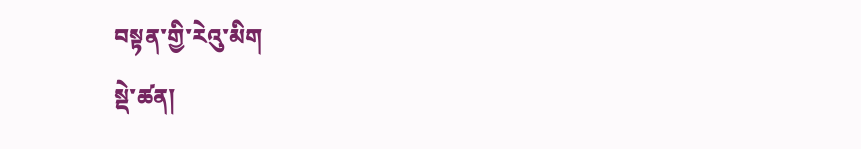བསྟན་གྱི་རེའུ་མིག
སྡེ་ཚན།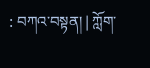: བཀའ་བསྟན། | ཀློག་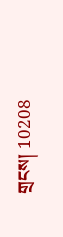གྲངས། 10208